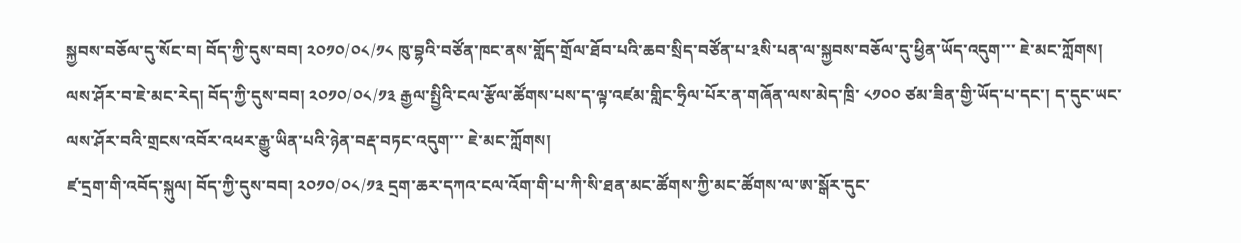སྐྱབས་བཅོལ་དུ་སོང་བ། བོད་ཀྱི་དུས་བབ། ༢༠༡༠/༠༨/༡༨ ཁུ་བྷའི་བཙོན་ཁང་ནས་གློད་གྲོལ་ཐོབ་པའི་ཆབ་སྲིད་བཙོན་པ་༣སི་པན་ལ་སྐྱབས་བཅོལ་དུ་ཕྱིན་ཡོད་འདུག་་་ ཇེ་མང་ཀློགས།
ལས་ཤོར་བ་ཇེ་མང་རེད། བོད་ཀྱི་དུས་བབ། ༢༠༡༠/༠༨/༡༣ རྒྱལ་སྤྱིའི་ངལ་རྩོལ་ཚོགས་པས་ད་ལྟ་འཛམ་གླིང་ཧྲིལ་པོར་ན་གཞོན་ལས་མེད་ཁྲི་ ༨༡༠༠ ཙམ་ཟིན་གྱི་ཡོད་པ་དང་། ད་དུང་ཡང་ལས་ཤོར་བའི་གྲངས་འབོར་འཕར་རྒྱུ་ཡིན་པའི་ཉེན་བརྡ་བཏང་འདུག་་་ ཇེ་མང་ཀློགས།
ཛ་དྲག་གི་འབོད་སྐུལ། བོད་ཀྱི་དུས་བབ། ༢༠༡༠/༠༨/༡༣ དྲག་ཆར་དཀའ་ངལ་འོག་གི་པ་ཀི་སི་ཐན་མང་ཚོགས་ཀྱི་མང་ཚོགས་ལ་ཨ་སྒོར་དུང་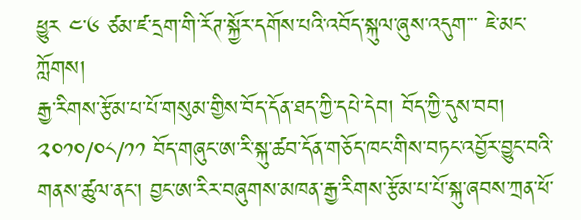ཕྱུར ༤་༦ ཙམ་ཛ་དྲག་གི་རོཊ་སྐྱོར་དགོས་པའི་འབོད་སྐུལ་ཞུས་འདུག་་་ ཇེ་མང་ཀློགས།
རྒྱ་རིགས་རྩོམ་པ་པོ་གསུམ་གྱིས་བོད་དོན་ཐད་ཀྱི་དཔེ་དེབ། བོད་ཀྱི་དུས་བབ། ༢༠༡༠/༠༨/༡༡ བོད་གཞུང་ཨ་རི་སྐུ་ཚབ་དོན་གཅོད་ཁང་གིས་བཏང་འབྱོར་བྱུང་བའི་གནས་ཚུལ་ནང་། བྱང་ཨ་རིར་བཞུགས་མཁན་རྒྱ་རིགས་རྩོམ་པ་པོ་སྐུ་ཞབས་ཀྲན་ཕོ་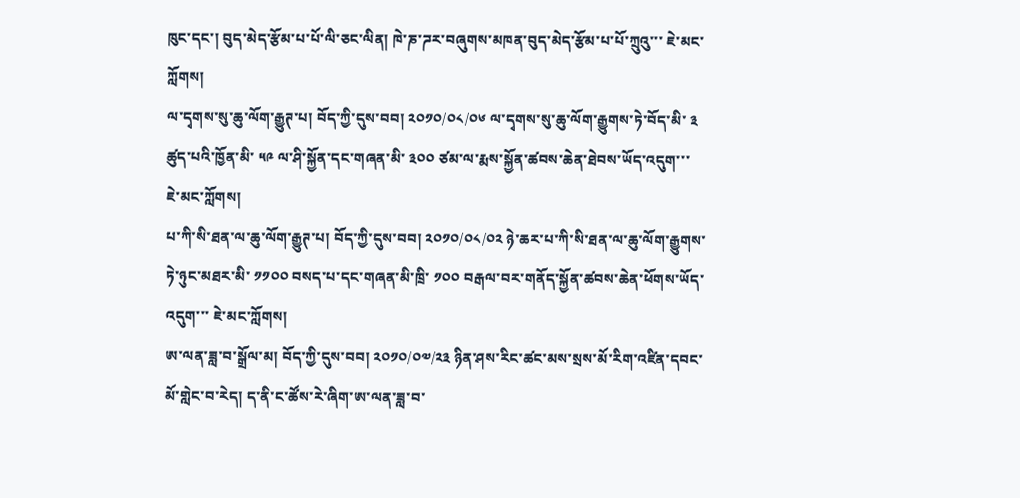ཁུང་དང་། བུད་མེད་རྩོམ་པ་པོ་ལི་ཅང་ལིན། ཁེ་ཎ་ཌར་བཞུགས་མཁན་བུད་མེད་རྩོམ་པ་པོ་ཀྲུའུ་་་ ཇེ་མང་ཀློགས།
ལ་དྭགས་སུ་ཆུ་ལོག་རྒྱུཊ་པ། བོད་ཀྱི་དུས་བབ། ༢༠༡༠/༠༨/༠༦ ལ་དྭགས་སུ་ཆུ་ལོག་རྒྱུགས་ཏེ་བོད་མི་ ༣ ཚུད་པའི་ཁྱོན་མི་ ༥༩ ལ་ཤི་སྐྱོན་དང་གཞན་མི་ ༣༠༠ ཙམ་ལ་རྨས་སྐྱོན་ཚབས་ཆེན་ཐེབས་ཡོད་འདུག་་་ ཇེ་མང་ཀློགས།
པ་ཀི་སི་ཐན་ལ་ཆུ་ལོག་རྒྱུཊ་པ། བོད་ཀྱི་དུས་བབ། ༢༠༡༠/༠༨/༠༢ ཉེ་ཆར་པ་ཀི་སི་ཐན་ལ་ཆུ་ལོག་རྒྱུགས་ཏེ་ཉུང་མཐར་མི་ ༡༡༠༠ བསད་པ་དང་གཞན་མི་ཁྲི་ ༡༠༠ བརྒལ་བར་གནོད་སྐྱོན་ཚབས་ཆེན་ཕོགས་ཡོད་འདུག་་་ ཇེ་མང་ཀློགས།
ཨ་ལན་ཟླ་བ་སྒྲོལ་མ། བོད་ཀྱི་དུས་བབ། ༢༠༡༠/༠༧/༢༣ ཉིན་ཤས་རིང་ཚང་མས་སྲས་མོ་རིག་འཛིན་དབང་མོ་གླེང་བ་རེད། ད་ནི་ང་ཚོས་རེ་ཞིག་ཨ་ལན་ཟླ་བ་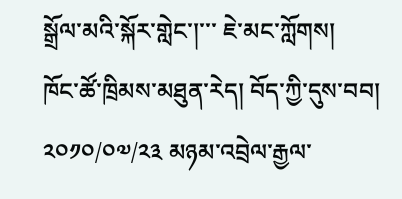སྒྲོལ་མའི་སྐོར་གླེང་།་་་ ཇེ་མང་ཀློགས།
ཁོང་ཚོ་ཁྲིམས་མཐུན་རེད། བོད་ཀྱི་དུས་བབ། ༢༠༡༠/༠༧/༢༣ མཉམ་འབྲེལ་རྒྱལ་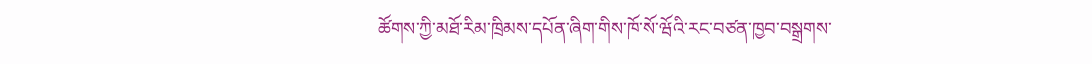ཚོགས་ཀྱི་མཐོ་རིམ་ཁྲིམས་དཔོན་ཞིག་གིས་ཁོ་སོ་ཝོའི་རང་བཙན་ཁྱབ་བསྒྲགས་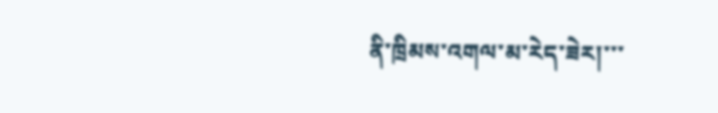ནི་ཁྲིམས་འགལ་མ་རེད་ཟེར།་་་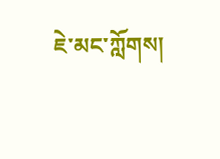ཇེ་མང་ཀློགས།